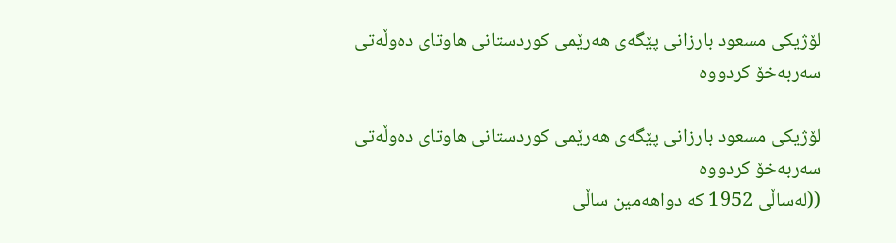لۆژیكی مسعود بارزانی پێگەی هەرێمی كوردستانی هاوتای دەوڵەتی سەربەخۆ كردووە

لۆژیكی مسعود بارزانی پێگەی هەرێمی كوردستانی هاوتای دەوڵەتی سەربەخۆ كردووە
((لەساڵی 1952 كە دواهەمین ساڵی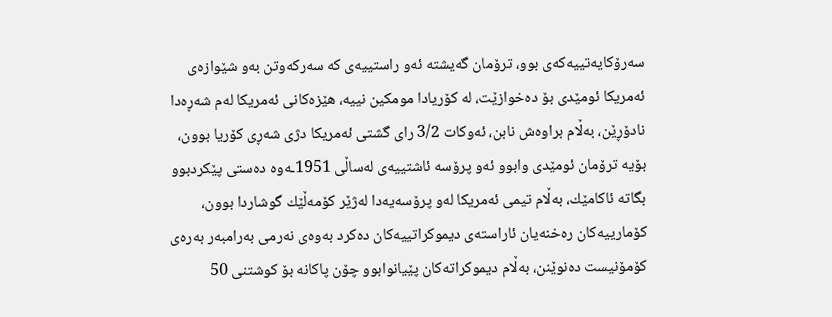سەرۆكایەتییەكەی بوو، ترۆمان گەیشتە ئەو راستییەی كە سەركەوتن بەو شێوازەی ئەمریكا ئومێدی بۆ دەخوازێت، لە كۆریادا مومكین نییە، هێزەكانی ئەمریكا لەم شەڕەدا نادۆڕێن، بەڵام براوەش نابن، ئەوكات 3/2 رای گشتی ئەمریكا دژی شەڕی كۆریا بوون، بۆیە ترۆمان ئومێدی وابوو ئەو پرۆسە ئاشتییەی لەساڵی 1951ـەوە دەستی پێكردبوو بگاتە ئاكامێك، بەڵام تیمی ئەمریكا لەو پرۆسەیەدا لەژێر كۆمەڵێك گوشاردا بوون، كۆمارییەكان رەخنەیان ئاراستەی دیموكراتییەكان دەكرد بەوەی نەرمی بەرامبەر بەرەی كۆمۆنیست دەنوێنن، بەڵام دیموكراتەكان پێیانوابوو چۆن پاكانە بۆ كوشتنی 50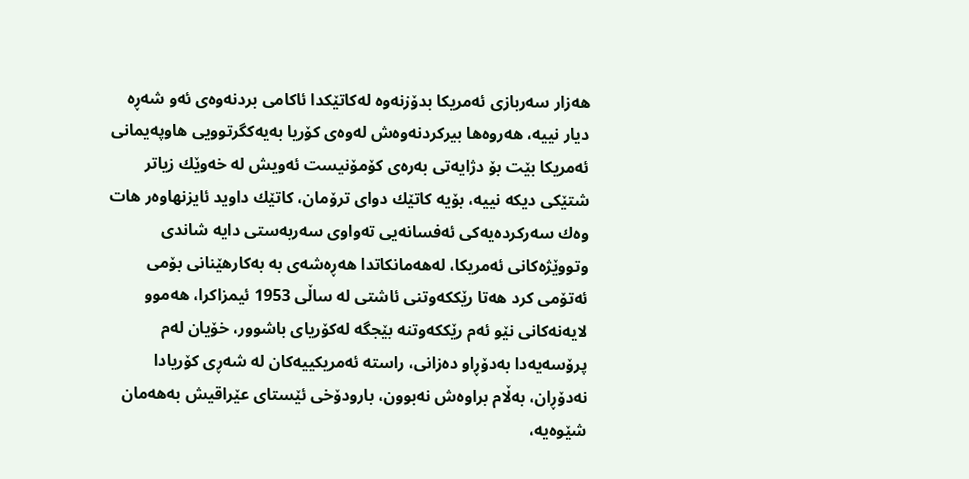هەزار سەربازی ئەمریكا بدۆزنەوە لەكاتێكدا ئاكامی بردنەوەی ئەو شەڕە دیار نییە، هەروەها بیركردنەوەش لەوەی كۆریا بەیەكگرتوویی هاوپەیمانی ئەمریكا بێت بۆ دژایەتی بەرەی كۆمۆنیست ئەویش لە خەوێك زیاتر شتێكی دیكە نییە، بۆیە كاتێك دوای ترۆمان، كاتێك داوید ئایزنهاوەر هات وەك سەركردەیەكی ئەفسانەیی تەواوی سەربەستی دایە شاندی وتووێژەكانی ئەمریكا، لەهەمانكاتدا هەڕەشەی بە بەكارهێنانی بۆمی ئەتۆمی كرد هەتا رێككەوتنی ئاشتی لە ساڵی 1953 ئیمزاكرا، هەموو لایەنەكانی نێو ئەم رێككەوتنە بێجگە لەكۆریای باشوور، خۆیان لەم پرۆسەیەدا بەدۆڕاو دەزانی، راستە ئەمریكییەكان لە شەڕی كۆریادا نەدۆڕان، بەڵام براوەش نەبوون، بارودۆخی ئێستای عێراقیش بەهەمان شێوەیە،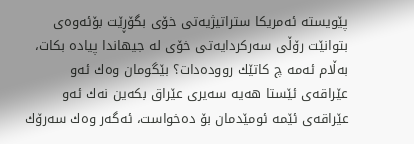پێویستە ئەمریكا ستراتیژیەتی خۆی بگۆڕێت بۆئەوەی بتوانێت رۆڵی سەركردایەتی خۆی لە جیهاندا پیادە بكات، بەڵام ئەمە چ كاتێك روودەدات؟ بێگومان وەك ئەو عێراقەی ئێستا هەیە سەیری عێراق بكەین نەك ئەو عێراقەی ئێمە ئومێدمان بۆ دەخواست، ئەگەر وەك سەرۆك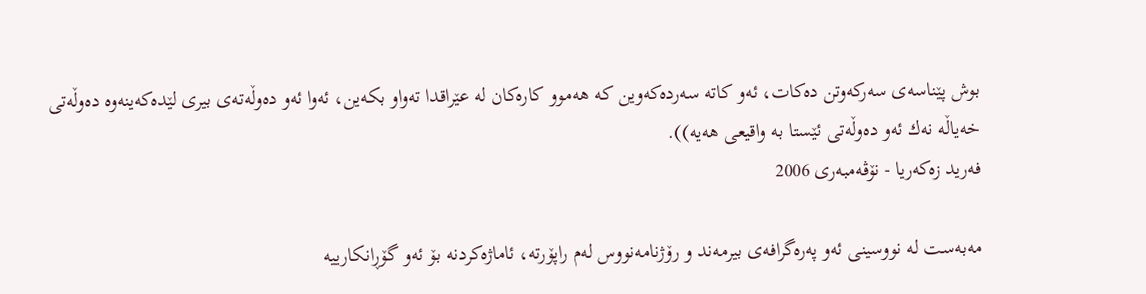بوش پێناسەی سەركەوتن دەكات، ئەو كاتە سەردەكەوین كە هەموو كارەكان لە عێراقدا تەواو بكەین، ئەوا ئەو دەوڵەتەی بیری لێدەكەینەوە دەوڵەتی خەیاڵە نەك ئەو دەوڵەتی ئێستا بە واقیعی هەیە)).
فەرید زەكەریا - نۆڤەمبەری 2006

مەبەست لە نووسینی ئەو پەرەگرافەی بیرمەند و رۆژنامەنووس لەم راپۆرتە، ئاماژەكردنە بۆ ئەو گۆڕانكارییە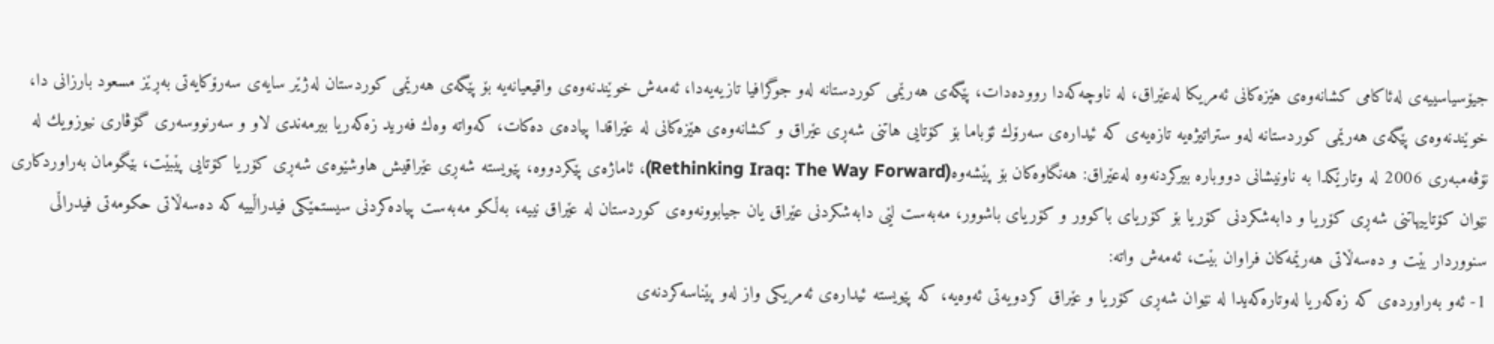جیۆسیاسییەی لەئاكامی كشانەوەی هێزەكانی ئەمریكا لەعێراق، لە ناوچەكەدا روودەدات، پێگەی هەرێمی كوردستانە لەو جوگرافیا تازیەیەدا، ئەمەش خوێندنەوەی واقیعیانەیە بۆ پێگەی هەرێمی كوردستان لەژێر سایەی سەرۆكایەتی بەڕێز مسعود بارزانی دا، خوێندنەوەی پێگەی هەرێمی كوردستانە لەو ستراتیژەیە تازەیەی كە ئیدارەی سەرۆك ئۆباما بۆ كۆتایی هاتنی شەڕی عێراق و كشانەوەی هێزەكانی لە عێراقدا پیادەی دەكات، كەواتە وەك فەرید زەكەریا بیرمەندی لاو و سەرنووسەری گۆڤاری نیوزویك لە نۆڤەمبەری 2006 لە وتارێكدا بە ناونیشانی دووبارە بیركردنەوە لەعێراق: هەنگاوەكان بۆ پێشەوە(Rethinking Iraq: The Way Forward)، ئاماژەی پێكردووە، پێویستە شەڕی عێراقیش هاوشێوەی شەڕی كۆریا كۆتایی پێبێت، بێگومان بەراوردكاری نێوان كۆتاییهاتنی شەڕی كۆریا و دابەشكردنی كۆریا بۆ كۆریای باكوور و كۆریای باشوور، مەبەست لێی دابەشكردنی عێراق یان جیابوونەوەی كوردستان لە عێراق نییە، بەڵكو مەبەست پیادەكردنی سیستمێكی فیدراڵییە كە دەسەڵاتی حكومەتی فیدراڵی سنووردار بێت و دەسەڵاتی هەرێمەكان فراوان بێت، ئەمەش واتە:
1- ئەو بەراوردەی كە زەكەریا لەوتارەكەیدا لە نێوان شەڕی كۆریا و عێراق كردویەتی ئەوەیە، كە پێویستە ئیدارەی ئەمریكی واز لەو پێناسەكردنەی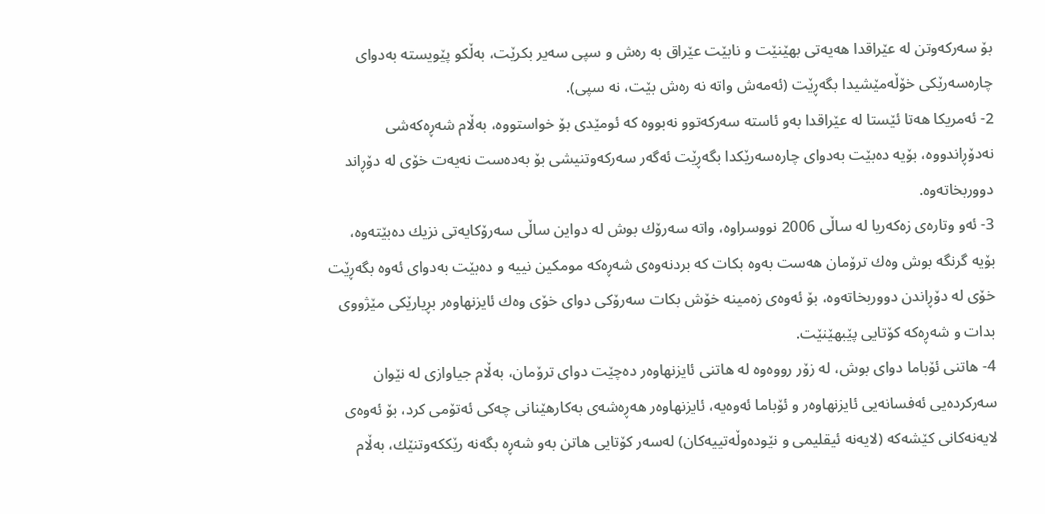بۆ سەركەوتن لە عێراقدا هەیەتی بهێنێت و نابێت عێراق بە رەش و سپی سەیر بكرێت، بەڵكو پێویستە بەدوای چارەسەرێكی خۆڵەمێشیدا بگەڕێت (ئەمەش واتە نە رەش بێت، نە سپی).
2- ئەمریكا هەتا ئێستا لە عێراقدا بەو ئاستە سەركەتوو نەبووە كە ئومێدی بۆ خواستووە، بەڵام شەڕەكەشی نەدۆڕاندووە، بۆیە دەبێت بەدوای چارەسەرێكدا بگەڕێت ئەگەر سەركەوتنیشی بۆ بەدەست نەیەت خۆی لە دۆڕاند دووربخاتەوە.
3- ئەو وتارەی زەكەریا لە ساڵی 2006 نووسراوە، واتە سەرۆك بوش لە دواین ساڵی سەرۆكایەتی نزیك دەبێتەوە، بۆیە گرنگە بوش وەك ترۆمان هەست بەوە بكات كە بردنەوەی شەڕەكە مومكین نییە و دەبێت بەدوای ئەوە بگەڕێت خۆی لە دۆڕاندن دووربخاتەوە، بۆ ئەوەی زەمینە خۆش بكات سەرۆكی دوای خۆی وەك ئایزنهاوەر بڕیارێكی مێژووی بدات و شەڕەكە كۆتایی پێبهێنێت.
4- هاتنی ئۆباما دوای بوش، لە زۆر رووەوە لە هاتنی ئایزنهاوەر دەچێت دوای ترۆمان، بەڵام جیاوازی لە نێوان سەركردەیی ئەفسانەیی ئایزنهاوەر و ئۆباما ئەوەیە، ئایزنهاوەر هەڕەشەی بەكارهێنانی چەكی ئەتۆمی كرد، بۆ ئەوەی لایەنەكانی كێشەكە (لایەنە ئیقلیمی و نێودەوڵەتییەكان) لەسەر كۆتایی هاتن بەو شەڕە بگەنە رێككەوتنێك، بەڵام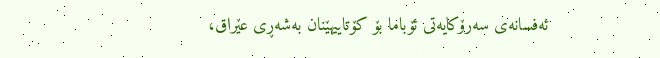ئەفسانەی سەرۆكایەتی ئۆباما بۆ كۆتاییهێنان بەشەڕی عێراق،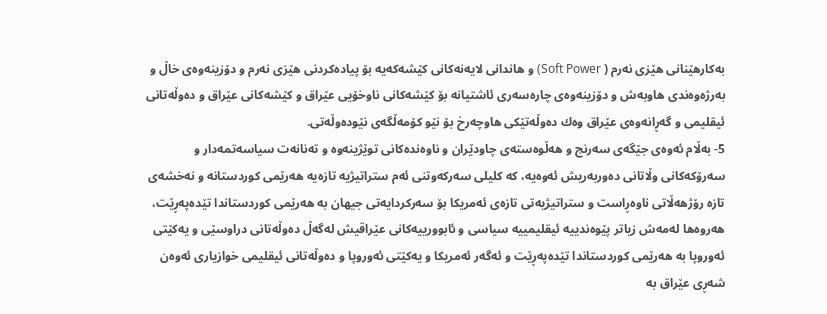بەكارهێنانی هێزی نەرم ( Soft Power) و هاندانی لایەنەكانی كێشەكەیە بۆ پیادەكردنی هێزی نەرم و دۆزینەوەی خاڵ و بەرژەوەندی هاوبەش و دۆزینەوەی چارەسەری ئاشتیانە بۆ كێشەكانی ناوخۆیی عێراق و كێشەكانی عێراق و دەوڵەتانی ئیقلیمی و گەڕانەوەی عێراق وەك دەوڵەتێكی هاوچەرخ بۆ نێو كۆمەڵگەی نێودەوڵەتی.
5- بەڵام ئەوەی جێگەی سەرنج و هەڵوەستەی چاودێران و ناوەندەكانی توێژینەوە و تەنانەت سیاسەتمەدار و سەرۆكەكانی وڵاتانی دەوربەریش ئەوەیە، كە كلیلی سەركەوتنی ئەم ستراتیژیە تازەیە هەرێمی كوردستانە و نەخشەی تازە رۆژهەڵاتی ناوەڕاست و ستراتیژیەتی تازەی ئەمریكا بۆ سەركردایەتی جیهان بە هەرێمی كوردستاندا تێدەپەڕێت، هەروەها لەمەش زیاتر پێوەندییە ئیقلیمییە سیاسی و ئابوورییەكانی عێراقیش لەگەڵ دەوڵەتانی دراوسێی و یەكێتی ئەوروپا بە هەرێمی كوردستاندا تێدەپەڕێت و ئەگەر ئەمریكا و یەكێتی ئەوروپا و دەوڵەتانی ئیقلیمی خوازیاری ئەوەن شەڕی عێراق بە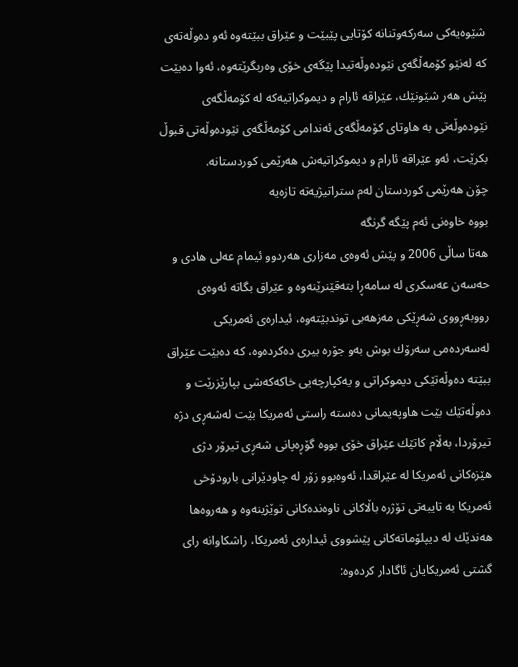شێوەیەكی سەركەوتنانە كۆتایی پێبێت و عێراق ببێتەوە ئەو دەوڵەتەی كە لەنێو كۆمەڵگەی نێودەوڵەتیدا پێگەی خۆی وەربگرێتەوە، ئەوا دەبێت پێش هەر شێونێك، عێراقە ئارام و دیموكراتیەكە لە كۆمەڵگەی نێودەوڵەتی بە هاوتای كۆمەڵگەی ئەندامی كۆمەڵگەی نێودەوڵەتی قبوڵ بكرێت، ئەو عێراقە ئارام و دیموكراتیەش هەرێمی كوردستانە.
چۆن هەرێمی كوردستان لەم ستراتیژیەتە تازەیە
بووە خاوەنی ئەم پێگە گرنگە
هەتا ساڵی 2006 و پێش ئەوەی مەزاری هەردوو ئیمام عەلی هادی و حەسەن عەسكری لە سامەڕا بتەقێنرێنەوە و عێراق بگاتە ئەوەی رووبەڕووی شەڕێكی مەزهەبی توندبێتەوە، ئیدارەی ئەمریكی لەسەردەمی سەرۆك بوش بەو جۆرە بیری دەكردەوە، كە دەبێت عێراق ببێتە دەوڵەتێكی دیموكراتی و یەكپارچەیی خاكەكەشی بپارێزرێت و دەوڵەتێك بێت هاوپەیمانی دەستە راستی ئەمریكا بێت لەشەڕی دژە تیرۆردا، بەڵام كاتێك عێراق خۆی بووە گۆڕەپانی شەڕی تیرۆر دژی هێزەكانی ئەمریكا لە عێراقدا، ئەوەبوو زۆر لە چاودێرانی بارودۆخی ئەمریكا بە تایبەتی تۆژرە باڵاكانی ناوەندەكانی توێژینەوە و هەروەها هەندێك لە دیپلۆماتەكانی پێشووی ئیدارەی ئەمریكا، راشكاوانە رای گشتی ئەمریكایان ئاگادار كردەوە: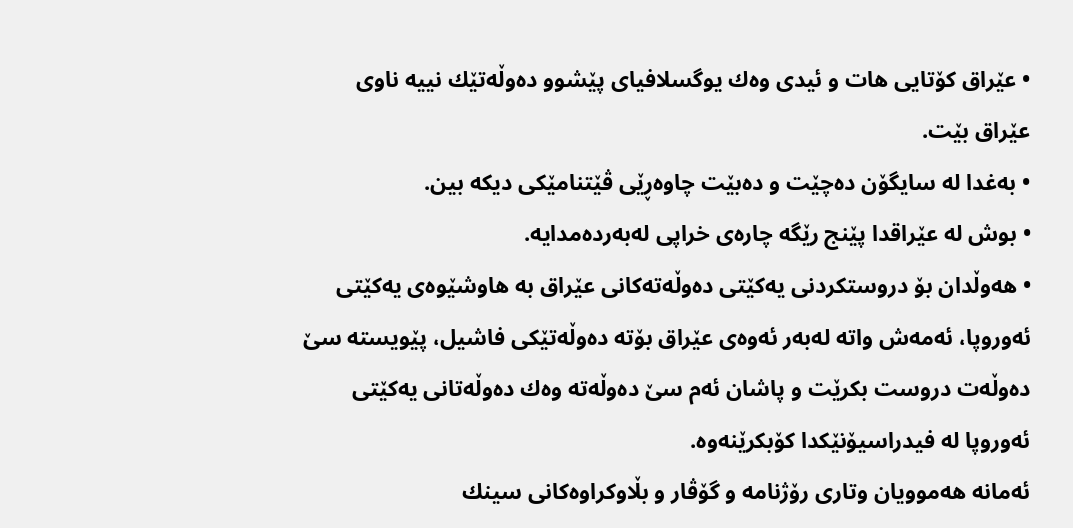• عێراق كۆتایی هات و ئیدی وەك یوگسلافیای پێشوو دەوڵەتێك نییە ناوی عێراق بێت.
• بەغدا لە سایگۆن دەچێت و دەبێت چاوەڕێی ڤێتنامێكی دیكە بین.
• بوش لە عێراقدا پێنج رێگە چارەی خراپی لەبەردەمدایە.
• هەوڵدان بۆ دروستكردنی یەكێتی دەوڵەتەكانی عێراق بە هاوشێوەی یەكێتی ئەوروپا، ئەمەش واتە لەبەر ئەوەی عێراق بۆتە دەوڵەتێكی فاشیل، پێویستە سێ دەوڵەت دروست بكرێت و پاشان ئەم سێ دەوڵەتە وەك دەوڵەتانی یەكێتی ئەوروپا لە فیدراسیۆنێكدا كۆبكرێنەوە.
ئەمانە هەموویان وتاری رۆژنامە و گۆڤار و بڵاوكراوەكانی سینك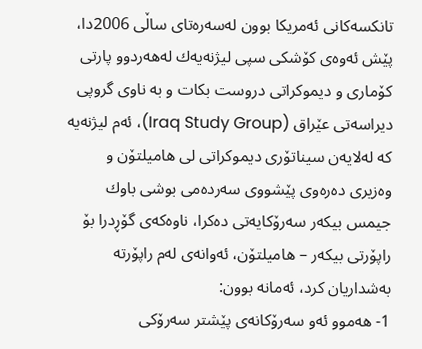تانكسەكانی ئەمریكا بوون لەسەرەتای ساڵی 2006دا، پێش ئەوەی كۆشكی سپی لیژنەیەك لەهەردوو پارتی كۆماری و دیموكراتی دروست بكات و بە ناوی گروپی دیراسەتی عێراق (Iraq Study Group)، ئەم لیژنەیە كە لەلایەن سیناتۆری دیموكراتی لی هامیلتۆن و وەزیری دەرەوی پێشووی سەردەمی بوشی باوك جیمس بیكەر سەرۆكایەتی دەكرا، ناوەكەی گۆڕدرا بۆ راپۆرتی بیكەر – هامیلتۆن، ئەوانەی لەم راپۆرتە بەشداریان كرد، ئەمانە بوون:
1- هەموو ئەو سەرۆكانەی پێشتر سەرۆكی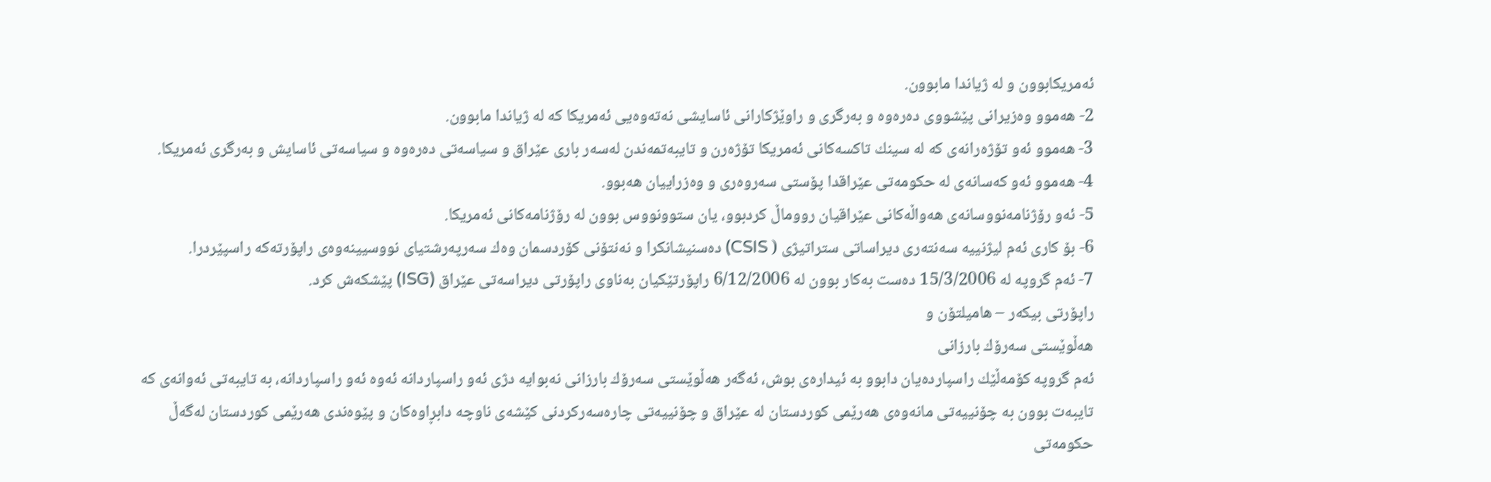ئەمریكابوون و لە ژیاندا مابوون.
2- هەموو وەزیرانی پێشووی دەرەوە و بەرگری و راوێژكارانی ئاسایشی نەتەوەیی ئەمریكا كە لە ژیاندا مابوون.
3- هەموو ئەو تۆژەرانەی كە لە سینك تاكسەكانی ئەمریكا تۆژەرن و تایبەتمەندن لەسەر باری عێراق و سیاسەتی دەرەوە و سیاسەتی ئاسایش و بەرگری ئەمریكا.
4- هەموو ئەو كەسانەی لە حكومەتی عێراقدا پۆستی سەروەری و وەزراییان هەبوو.
5- ئەو رۆژنامەنووسانەی هەواڵەكانی عێراقیان رووماڵ كردبوو، یان ستوونووس بوون لە رۆژنامەكانی ئەمریكا.
6- بۆ كاری ئەم لیژنییە سەنتەری دیراساتی ستراتیژی ( CSIS) دەسنیشانكرا و نەنتۆنی كۆردسمان وەك سەرپەرشتیای نووسیینەوەی راپۆرتەكە راسپێردرا.
7- ئەم گروپە لە 15/3/2006 دەست بەكار بوون لە 6/12/2006 راپۆرتێكیان بەناوی راپۆرتی دیراسەتی عێراق (ISG) پێشكەش كرد.
راپۆرتی بیكەر – هامیلتۆن و
هەڵوێستی سەرۆك بارزانی
ئەم گروپە كۆمەڵێك راسپاردەیان دابوو بە ئیدارەی بوش، ئەگەر هەڵوێستی سەرۆك بارزانی نەبوایە دژی ئەو راسپاردانە ئەوە ئەو راسپاردانە، بە تایبەتی ئەوانەی كە تایبەت بوون بە چۆنییەتی مانەوەی هەرێمی كوردستان لە عێراق و چۆنییەتی چارەسەركردنی كێشەی ناوچە دابڕاوەكان و پێوەندی هەرێمی كوردستان لەگەڵ حكومەتی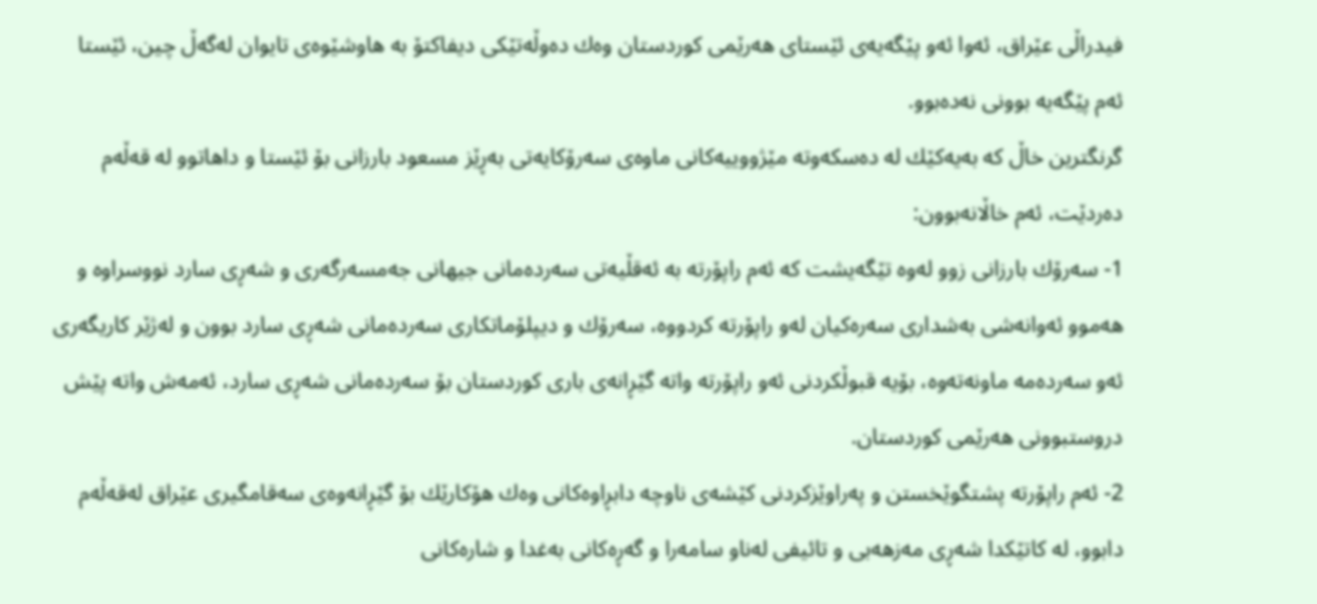فیدراڵی عێراق، ئەوا ئەو پێگەیەی ئێستای هەرێمی كوردستان وەك دەوڵەتێكی دیفاكتۆ بە هاوشێوەی تایوان لەگەڵ چین، ئێستا ئەم پێگەیە بوونی نەدەبوو.
گرنگترین خاڵ كە بەیەكێك لە دەسكەوتە مێژووییەكانی ماوەی سەرۆكایەتی بەڕێز مسعود بارزانی بۆ ئێستا و داهاتوو لە قەڵەم دەردێت، ئەم خاڵانەبوون:
1- سەرۆك بارزانی زوو لەوە تێگەیشت كە ئەم راپۆرتە بە ئەقڵیەتی سەردەمانی جیهانی جەمسەرگەری و شەڕی سارد نووسراوە و هەموو ئەوانەشی بەشداری سەرەكیان لەو راپۆرتە كردووە، سەرۆك و دیپلۆماتكاری سەردەمانی شەڕی سارد بوون و لەژێر كاریگەری ئەو سەردەمە ماونەتەوە، بۆیە قبوڵكردنی ئەو راپۆرتە واتە گێڕانەی باری كوردستان بۆ سەردەمانی شەڕی سارد، ئەمەش واتە پێش دروستبوونی هەرێمی كوردستان.
2- ئەم راپۆرتە پشتگوێخستن و پەراوێزكردنی كێشەی ناوچە دابڕاوەكانی وەك هۆكارێك بۆ گێڕانەوەی سەقامگیری عێراق لەقەڵەم دابوو، لە كاتێكدا شەڕی مەزهەبی و تائیفی لەناو سامەرا و گەڕەكانی بەغدا و شارەكانی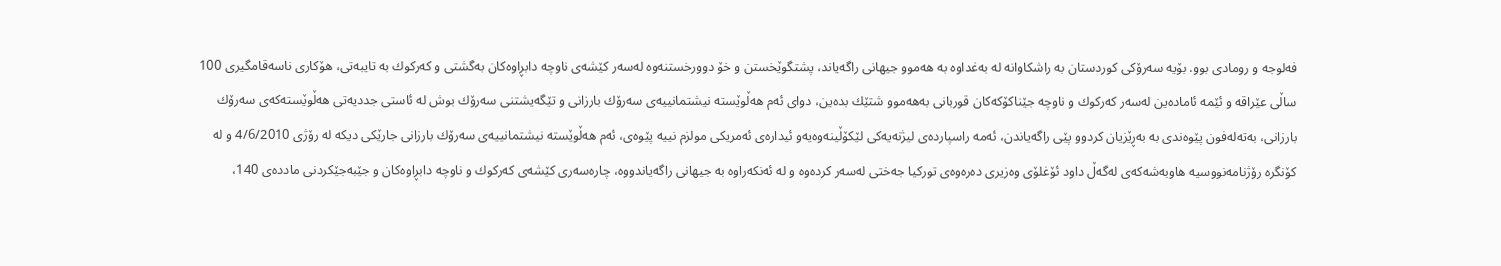فەلوجە و رومادی بوو. بۆیە سەرۆكی كوردستان بە راشكاوانە لە بەغداوە بە هەموو جیهانی راگەیاند، پشتگوێخستن و خۆ دوورخستنەوە لەسەر كێشەی ناوچە دابڕاوەكان بەگشتی و كەركوك بە تایبەتی، هۆكاری ناسەقامگیری 100 ساڵی عێراقە و ئێمە ئامادەین لەسەر كەركوك و ناوچە جێناكۆكەكان قوربانی بەهەموو شتێك بدەین، دوای ئەم هەڵوێستە نیشتمانییەی سەرۆك بارزانی و تێگەیشتنی سەرۆك بوش لە ئاستی جددیەتی هەڵوێستەكەی سەرۆك بارزانی، بەتەلەفون پێوەندی بە بەڕێزیان كردوو پێی راگەیاندن، ئەمە راسپاردەی لیژنەیەكی لێكۆڵینەوەیەو ئیدارەی ئەمریكی مولزم نییە پێوەی، ئەم هەڵوێستە نیشتمانییەی سەرۆك بارزانی جارێكی دیكە لە رۆژی 4/6/2010 و لە كۆنگرە رۆژنامەنووسیە هاوبەشەكەی لەگەڵ داود ئۆغلۆی وەزیری دەرەوەی توركیا جەختی لەسەر كردەوە و لە ئەنكەراوە بە جیهانی راگەیاندووە، چارەسەری كێشەی كەركوك و ناوچە دابڕاوەكان و جێبەجێكردنی ماددەی 140،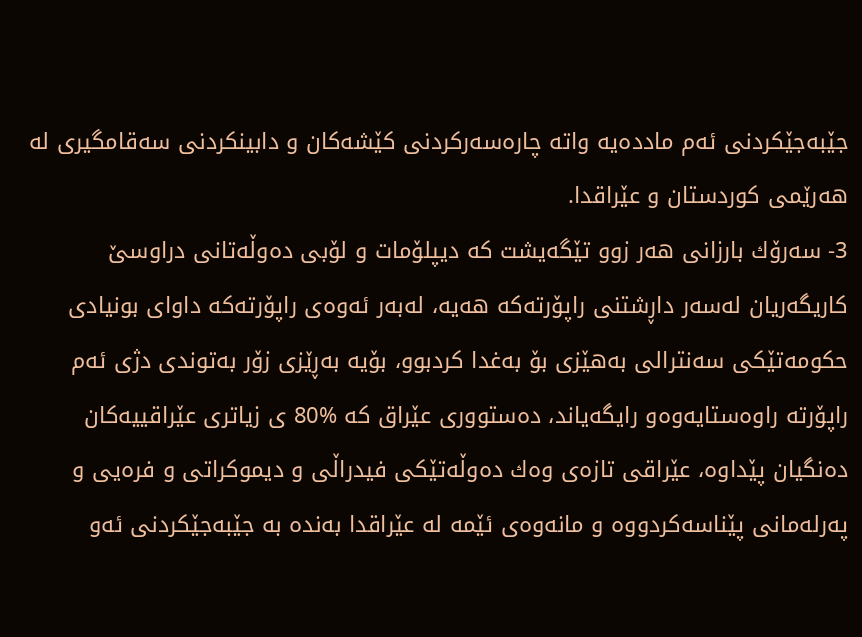جێبەجێكردنی ئەم ماددەیە واتە چارەسەركردنی كێشەكان و دابینكردنی سەقامگیری لە هەرێمی كوردستان و عێراقدا.
3- سەرۆك بارزانی هەر زوو تێگەیشت كە دیپلۆمات و لۆبی دەوڵەتانی دراوسێ كاریگەریان لەسەر داڕشتنی راپۆرتەكە هەیە، لەبەر ئەوەی راپۆرتەكە داوای بونیادی حكومەتێكی سەنترالی بەهێزی بۆ بەغدا كردبوو، بۆیە بەڕێزی زۆر بەتوندی دژی ئەم راپۆرتە راوەستایەوەو رایگەیاند، دەستووری عێراق كە %80 ی زیاتری عێراقییەكان دەنگیان پێداوە، عێراقی تازەی وەك دەوڵەتێكی فیدراڵی و دیموكراتی و فرەیی و پەرلەمانی پێناسەكردووە و مانەوەی ئێمە لە عێراقدا بەندە بە جێبەجێكردنی ئەو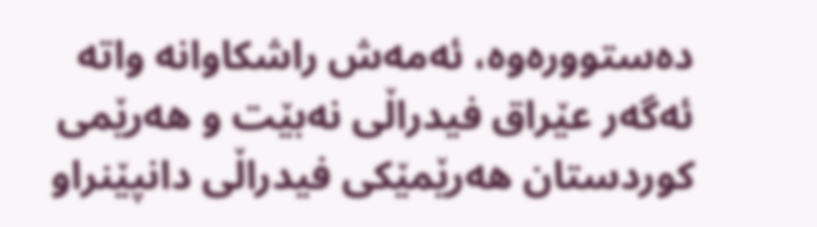دەستوورەوە، ئەمەش راشكاوانە واتە ئەگەر عێراق فیدراڵی نەبێت و هەرێمی كوردستان هەرێمێكی فیدراڵی دانپێنراو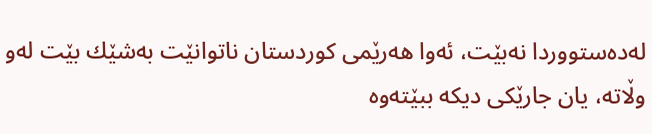لەدەستووردا نەبێت، ئەوا هەرێمی كوردستان ناتوانێت بەشێك بێت لەو وڵاتە، یان جارێكی دیكە ببێتەوە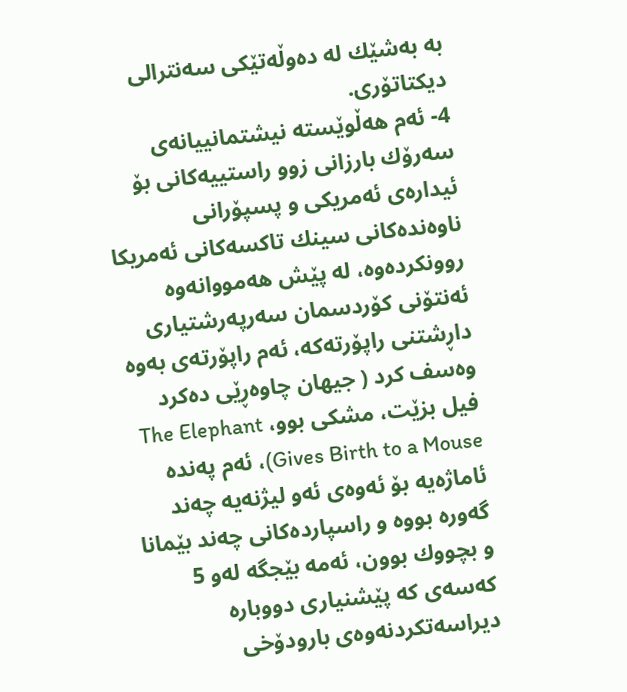بە بەشێك لە دەوڵەتێكی سەنترالی دیكتاتۆری.
4- ئەم هەڵوێستە نیشتمانییانەی سەرۆك بارزانی زوو راستییەكانی بۆ ئیدارەی ئەمریكی و پسپۆرانی ناوەندەكانی سینك تاكسەكانی ئەمریكا روونكردەوە، لە پێش هەمووانەوە ئەنتۆنی كۆردسمان سەرپەرشتیاری داڕشتنی راپۆرتەكە، ئەم راپۆرتەی بەوە وەسف كرد ( جیهان چاوەڕێی دەكرد فیل بزێت، مشكی بوو، The Elephant Gives Birth to a Mouse)، ئەم پەندە ئاماژەیە بۆ ئەوەی ئەو لیژنەیە چەند گەورە بووە و راسپاردەكانی چەند بێمانا و بچووك بوون، ئەمە بێجگە لەو 5 كەسەی كە پێشنیاری دووبارە دیراسەتكردنەوەی بارودۆخی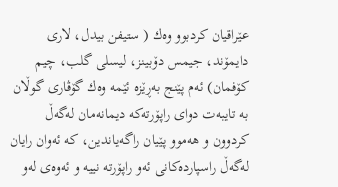عێراقیان كردبوو وەك ( ستیفن بیدل، لاری دایمۆند، جیمس دۆبینز، لیسلی گلب، چیم كۆفمان) ئەم پێنج بەڕێزە ئێمە وەك گۆڤاری گوڵان بە تایبەت دوای راپۆرتەكە دیمانەمان لەگەڵ كردوون و هەموو پێیان راگەیاندین، كە ئەوان رایان لەگەڵ راسپاردەكانی ئەو راپۆرتە نییە و ئەوەی لەو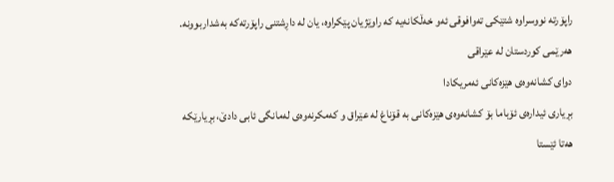راپۆرتە نووسراوە شتێكی تەوافوقی ئەو خەڵكانەیە كە راوێژیان پێكراوە، یان لە داڕشتنی راپۆرتەكە بەشداربوونە.
هەرێمی كوردستان لە عێراقی
دوای كشانەوەی هێزەكانی ئەمریكادا
بڕیاری ئیدارەی ئۆباما بۆ كشانەوەی هێزەكانی بە قۆناغ لە عێراق و كەمكرنەوەی لەمانگی ئابی دادێ، بڕیارێكە هەتا ئێستا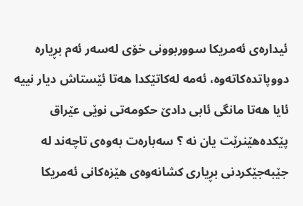ئیدارەی ئەمریكا سووربوونی خۆی لەسەر ئەم بڕیارە دووپاتدەكاتەوە، ئەمە لەكاتێكدا هەتا ئێستاش دیار نییە ئایا هەتا مانگی ئابی دادێ حكومەتی نوێی عێراق پێكدەهێنرێت یان نە ؟ سەبارەت بەوەی تاچەند لە جێبەجێكردنی بڕیاری كشانەوەی هێزەكانی ئەمریكا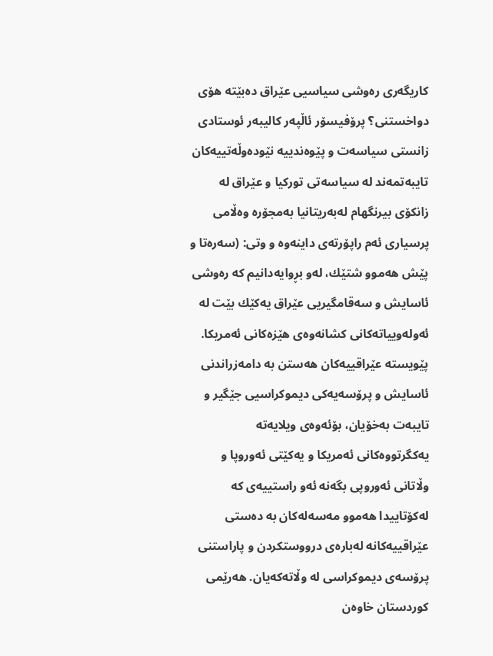كاریگەری رەوشی سیاسیی عێراق دەبێتە هۆی دواخستنی؟ پرۆفیسۆر ئاڵپەر كالیبەر ئوستادی زانستی سیاسەت و پێوەندییە نێودەوڵەتییەكان تایبەتمەند لە سیاسەتی توركیا و عێراق لە زانكۆی بیرنگهام لەبەریتانیا بەمجۆرە وەڵامی پرسیاری ئەم راپۆرتەی داینەوە و وتی: (سەرەتا و پێش هەموو شتێك، لەو بڕوایەدانیم كە رەوشی ئاسایش و سەقامگیریی عێراق یەكێك بێت لە ئەولەوییاتەكانی كشانەوەی هێزەكانی ئەمریكا. پێویستە عێراقییەكان هەستن بە دامەزراندنی ئاسایش و پرۆسەیەكی دیموكراسیی جێگیر و تایبەت بەخۆیان، بۆئەوەی ویلایەتە یەكگرتووەكانی ئەمریكا و یەكێتی ئەوروپا و وڵاتانی ئەوروپی بگەنە ئەو راستییەی كە لەكۆتاییدا هەموو مەسەلەكان بە دەستی عێراقییەكانە لەبارەی درووستكردن و پاراستنی پرۆسەی دیموكراسی لە وڵاتەكەیان. هەرێمی كوردستان خاوەن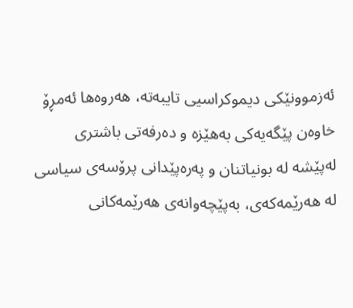ئەزموونێكی دیموكراسیی تایبەتە، هەروەها ئەمڕۆ خاوەن پێگەیەكی بەهێزە و دەرفەتی باشتری لەپێشە لە بونیاتنان و پەرەپێدانی پرۆسەی سیاسی لە هەرێمەكەی، بەپێچەوانەی هەرێمەكانی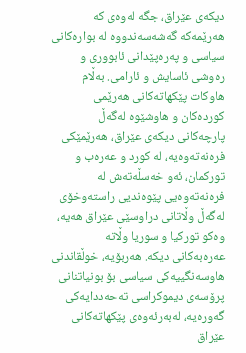دیكەی عێراق، جگە لەوەی كە هەرێمەكە گەشەسەندووە لە بوارەكانی سیاسی و پەرەپێدانی ئابووری و رەوشی ئاسایش و ئارامی. بەڵام هاوكات پێكهاتەكانی هەرێمی كوردەكان و هاوشێوە لەگەڵ پارچەكانی دیكەی عێراق، هەرێمێكی فرەنەتەوەیە، لە كورد و عەرەب و توركمان، ئەو خەسڵەتەش لە فرەنەتەوەیی پێوەندیی راستەوخۆی لەگەڵ وڵاتانی دراوسێی عێراق هەیە، وەكو توركیا و سوریا وڵاتە عەرەبەكانی دیكە. هەربۆیە، خوڵقاندنی هاوسەنگییەكی سیاسی بۆ بونیاتنانی پرۆسەی دیموكراسی تەحەددایەكی گەورەیە، لەبەرئەوەی پێكهاتەكانی عێراق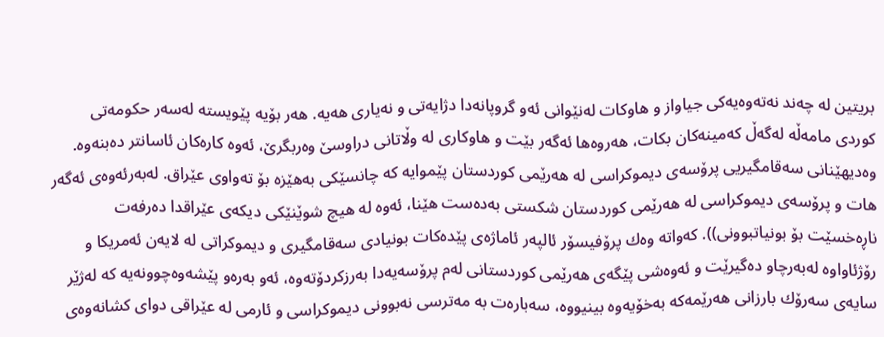بریتین لە چەند نەتەوەیەكی جیاواز و هاوكات لەنێوانی ئەو گروپانەدا دژایەتی و نەیاری هەیە. هەر بۆیە پێویستە لەسەر حكومەتی كوردی مامەڵە لەگەڵ كەمینەكان بكات، هەروەها ئەگەر بێت و هاوكاری لە وڵاتانی دراوسێ وەربگرێ، ئەوە كارەكان ئاسانتر دەبنەوە. وەدیهێنانی سەقامگیریی پرۆسەی دیموكراسی لە هەرێمی كوردستان پێموایە كە چانسێكی بەهێزە بۆ تەواوی عێراق. لەبەرئەوەی ئەگەر هات و پرۆسەی دیموكراسی لە هەرێمی كوردستان شكستی بەدەست هێنا، ئەوە لە هیچ شوێنێكی دیكەی عێراقدا دەرفەت ناڕەخسێت بۆ بونیاتبوونی)). كەواتە وەك پرۆفیسۆر ئالپەر ئاماژەی پێدەكات بونیادی سەقامگیری و دیموكراتی لە لایەن ئەمریكا و رۆژئاواوە لەبەرچاو دەگیرێت و ئەوەشی پێگەی هەرێمی كوردستانی لەم پرۆسەیەدا بەرزكردۆتەوە، ئەو بەرەو پێشەوەچوونەیە كە لەژێر سایەی سەرۆك بارزانی هەرێمەكە بەخۆیەوە بینیووە، سەبارەت بە مەترسی نەبوونی دیموكراسی و ئارمی لە عێراقی دوای كشانەوەی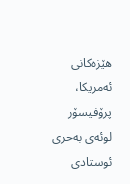هێزەكانی ئەمریكا، پرۆفیسۆر لوئەی بەحری ئوستادی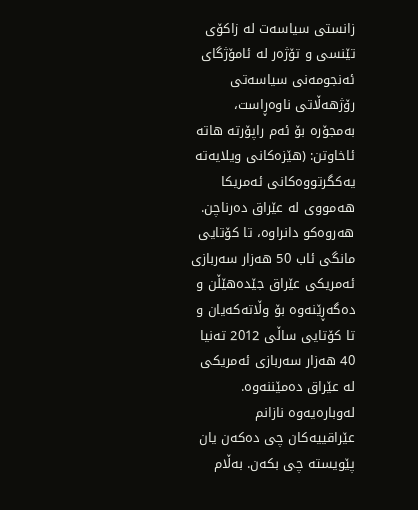زانستی سیاسەت لە زاكۆی تێنسی و تۆژەر لە ئامۆژگای ئەنجومەنی سیاسەتی رۆژهەڵاتی ناوەڕاست، بەمجۆرە بۆ ئەم راپۆرتە هاتە ئاخاوتن: (هێزەكانی ویلایەتە یەكگرتووەكانی ئەمریكا هەمووی لە عێراق دەرناچن. هەروەكو دانراوە، تا كۆتایی مانگی ئاب 50 هەزار سەربازی ئەمریكی عێراق جێدەهێڵن و دەگەڕێنەوە بۆ وڵاتەكەیان و تا كۆتایی ساڵی 2012 تەنیا 40 هەزار سەربازی ئەمریكی لە عێراق دەمێننەوە. لەوبارەیەوە نازانم عێراقییەكان چی دەكەن یان پێویستە چی بكەن. بەڵام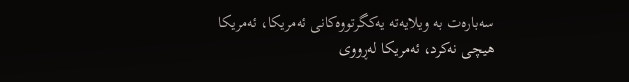سەبارەت بە ویلایەتە یەكگرتووەكانی ئەمریكا، ئەمریكا هیچی نەكرد، ئەمریكا لەڕووی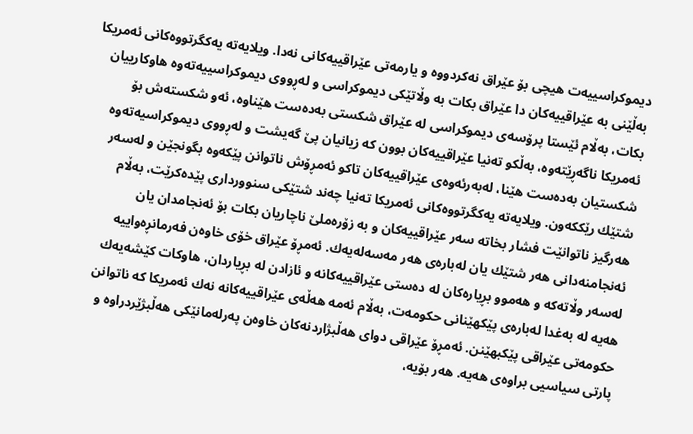دیموكراسییەت هیچی بۆ عێراق نەكردووە و یارمەتی عێراقییەكانی نەدا. ویلایەتە یەكگرتووەكانی ئەمریكا بەڵێنی بە عێراقییەكان دا عێراق بكات بە وڵاتێكی دیموكراسی و لەڕووی دیموكراسییەتەوە هاوكارییان بكات، بەڵام ئێستا پرۆسەی دیموكراسی لە عێراق شكستی بەدەست هێناوە، ئەو شكستەش بۆ ئەمریكا ناگەڕێتەوە، بەڵكو تەنیا عێراقییەكان بوون كە زیانیان پێ گەیشت و لەڕووی دیموكراسیەتەوە شكستیان بەدەست هێنا، لەبەرئەوەی عێراقییەكان تاكو ئەمڕۆش ناتوانن پێكەوە بگونجێن و لەسەر شتێك رێككەون. ویلایەتە یەكگرتووەكانی ئەمریكا تەنیا چەند شتێكی سنوورداری پێدەكرێت، بەڵام هەرگیز ناتوانێت فشار بخاتە سەر عێراقییەكان و بە زۆرەملێ ناچاریان بكات بۆ ئەنجامدان یان ئەنجامنەدانی هەر شتێك یان لەبارەی هەر مەسەلەیەك. ئەمڕۆ عێراق خۆی خاوەن فەرمانڕەواییە لەسەر وڵاتەكە و هەموو بڕیارەكان لە دەستی عێراقییەكانە و ئازادن لە بڕیاردان، هاوكات كێشەیەك هەیە لە بەغدا لەبارەی پێكهێنانی حكومەت، بەڵام ئەمە هەڵەی عێراقییەكانە نەك ئەمریكا كە ناتوانن حكومەتی عێراقی پێكبهێنن. ئەمڕۆ عێراقی دوای هەڵبژاردنەكان خاوەن پەرلەمانێكی هەڵبژێردراوە و پارتی سیاسیی براوەی هەیە. هەر بۆیە،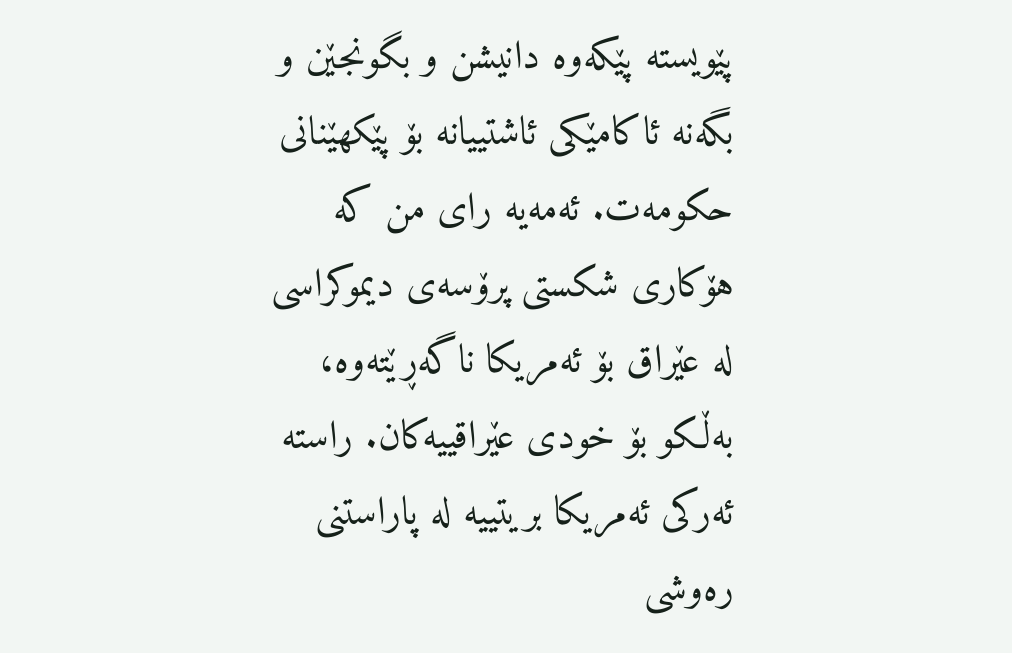پێویستە پێكەوە دانیشن و بگونجێن و بگەنە ئاكامێكی ئاشتییانە بۆ پێكهێنانی حكومەت. ئەمەیە رای من كە هۆكاری شكستی پرۆسەی دیموكراسی لە عێراق بۆ ئەمریكا ناگەڕێتەوە، بەڵكو بۆ خودی عێراقییەكان. راستە ئەركی ئەمریكا بریتییە لە پاراستنی رەوشی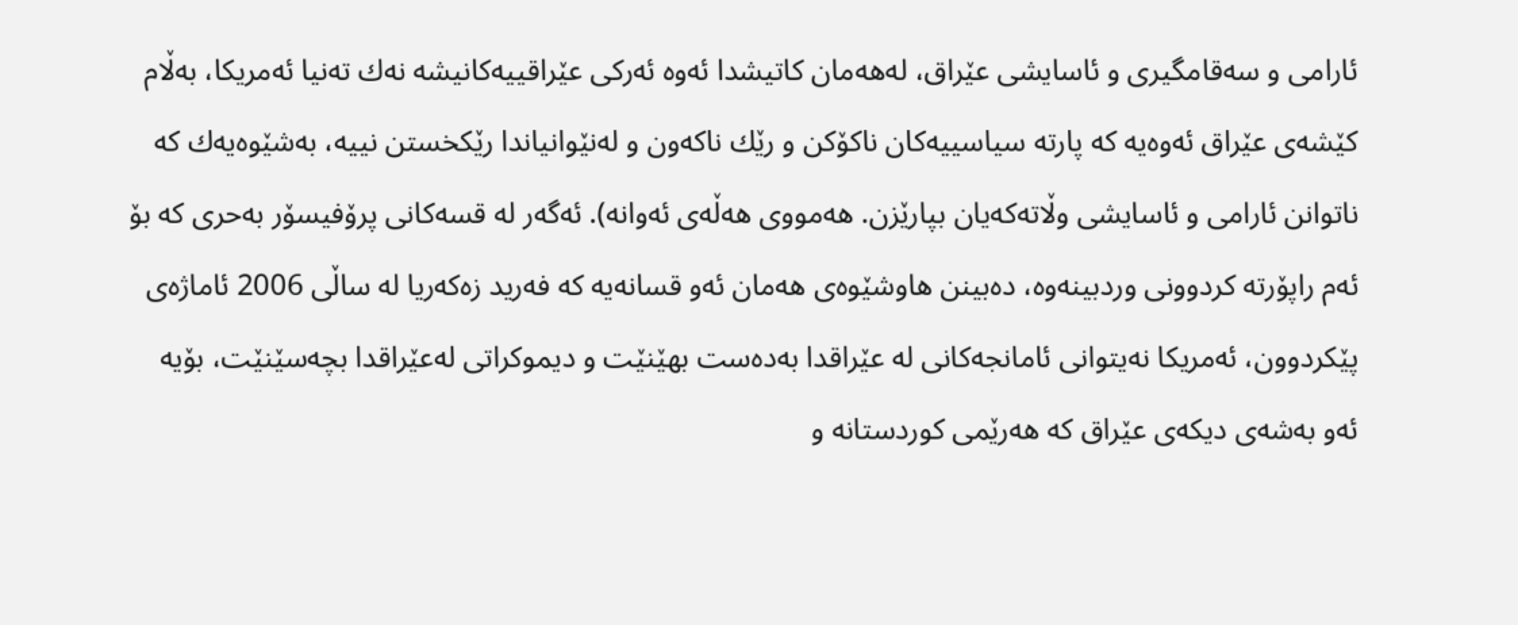ئارامی و سەقامگیری و ئاسایشی عێراق، لەهەمان كاتیشدا ئەوە ئەركی عێراقییەكانیشە نەك تەنیا ئەمریكا، بەڵام كێشەی عێراق ئەوەیە كە پارتە سیاسییەكان ناكۆكن و رێك ناكەون و لەنێوانیاندا رێكخستن نییە، بەشێوەیەك كە ناتوانن ئارامی و ئاسایشی وڵاتەكەیان بپارێزن. هەمووی هەڵەی ئەوانە). ئەگەر لە قسەكانی پرۆفیسۆر بەحری كە بۆ ئەم راپۆرتە كردوونی وردبینەوە، دەبینن هاوشێوەی هەمان ئەو قسانەیە كە فەرید زەكەریا لە ساڵی 2006 ئاماژەی پێكردوون، ئەمریكا نەیتوانی ئامانجەكانی لە عێراقدا بەدەست بهێنێت و دیموكراتی لەعێراقدا بچەسێنێت، بۆیە ئەو بەشەی دیكەی عێراق كە هەرێمی كوردستانە و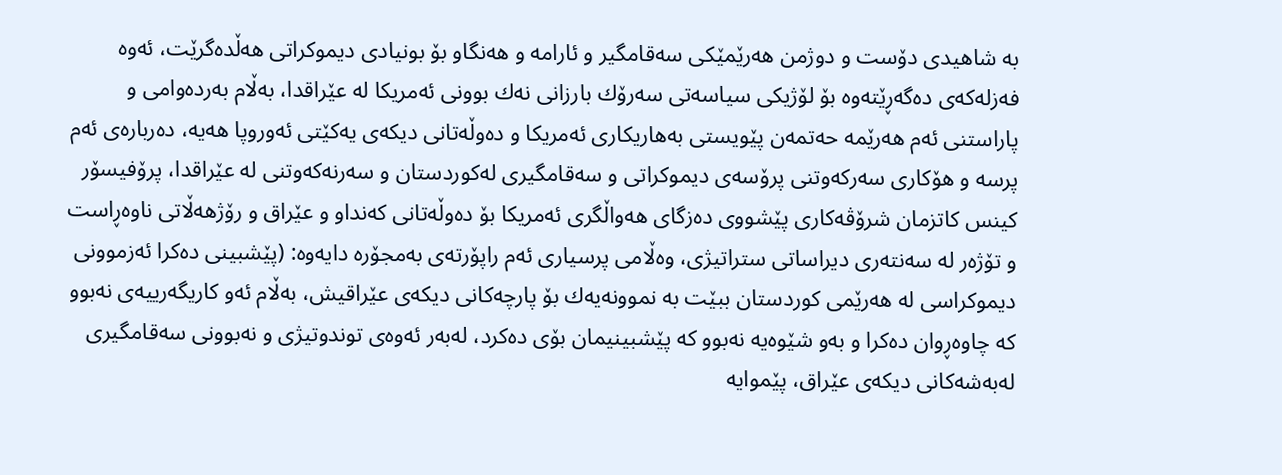بە شاهیدی دۆست و دوژمن هەرێمێكی سەقامگیر و ئارامە و هەنگاو بۆ بونیادی دیموكراتی هەڵدەگرێت، ئەوە فەزلەكەی دەگەڕێتەوە بۆ لۆژیكی سیاسەتی سەرۆك بارزانی نەك بوونی ئەمریكا لە عێراقدا، بەڵام بەردەوامی و پاراستنی ئەم هەرێمە حەتمەن پێویستی بەهاریكاری ئەمریكا و دەوڵەتانی دیكەی یەكێتی ئەوروپا هەیە، دەربارەی ئەم پرسە و هۆكاری سەركەوتنی پرۆسەی دیموكراتی و سەقامگیری لەكوردستان و سەرنەكەوتنی لە عێراقدا، پرۆفیسۆر كینس كاتزمان شرۆڤەكاری پێشووی دەزگای هەواڵگری ئەمریكا بۆ دەوڵەتانی كەنداو و عێراق و رۆژهەڵاتی ناوەڕاست و تۆژەر لە سەنتەری دیراساتی ستراتیژی، وەڵامی پرسیاری ئەم راپۆرتەی بەمجۆرە دایەوە: (پێشبینی دەكرا ئەزموونی دیموكراسی لە هەرێمی كوردستان ببێت بە نموونەیەك بۆ پارچەكانی دیكەی عێراقیش، بەڵام ئەو كاریگەرییەی نەبوو كە چاوەڕوان دەكرا و بەو شێوەیە نەبوو كە پێشبینیمان بۆی دەكرد، لەبەر ئەوەی توندوتیژی و نەبوونی سەقامگیری لەبەشەكانی دیكەی عێراق، پێموایە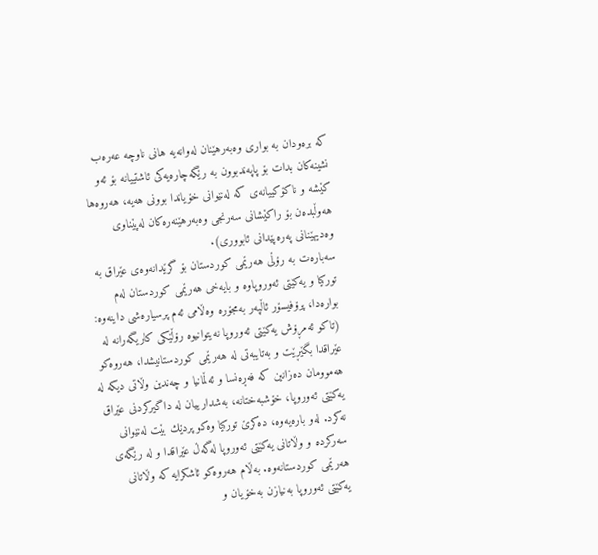كە برەودان بە بواری وەبەرهێنان لەوانەیە هانی ناوچە عەرەب نشینەكان بدات بۆ پاپەندبوون بە رێگەچارەیەكی ئاشتییانە بۆ ئەو كێشە و ناكۆكییانەی كە لەنێوانی خۆیاندا بوونی هەیە، هەروەها هەوڵبدەن بۆ راكێشانی سەرنجی وەبەرهێنەرەكان لەپێناوی وەدیهێنانی پەرەپێدانی ئابووری).
سەبارەت بە رۆڵی هەرێمی كوردستان بۆ گرێدانەوەی عێراق بە توركیا و یەكێتی ئەوروپاوە و بایەخی هەرێمی كوردستان لەم بوارەدا، پرۆفیسۆر ئاڵپەر بەمجۆرە وەڵامی ئەم پرسیارەشی داینەوە: (تاكو ئەمڕۆش یەكێتی ئەوروپا نەیتوانیوە رۆڵێكی كاریگەرانە لە عێراقدا بگێڕێت و بەتایبەتی لە هەرێمی كوردستانیشدا، هەروەكو هەموومان دەزانین كە فەڕەنسا و ئەڵمانیا و چەندین وڵاتی دیكە لە یەكێتی ئەوروپا، خۆشبەختانە، بەشدارییان لە داگیركردنی عێراق نەكرد. لەو بارەیەوە، دەكرێ توركیا وەكو پردێك بێت لەنێوانی سەركردە و وڵاتانی یەكێتی ئەوروپا لەگەڵ عێراقدا و لە رێگەی هەرێمی كوردستانەوە. بەڵام هەروەكو ئاشكرایە كە وڵاتانی یەكێتی ئەوروپا بەنیازن بەخۆیان و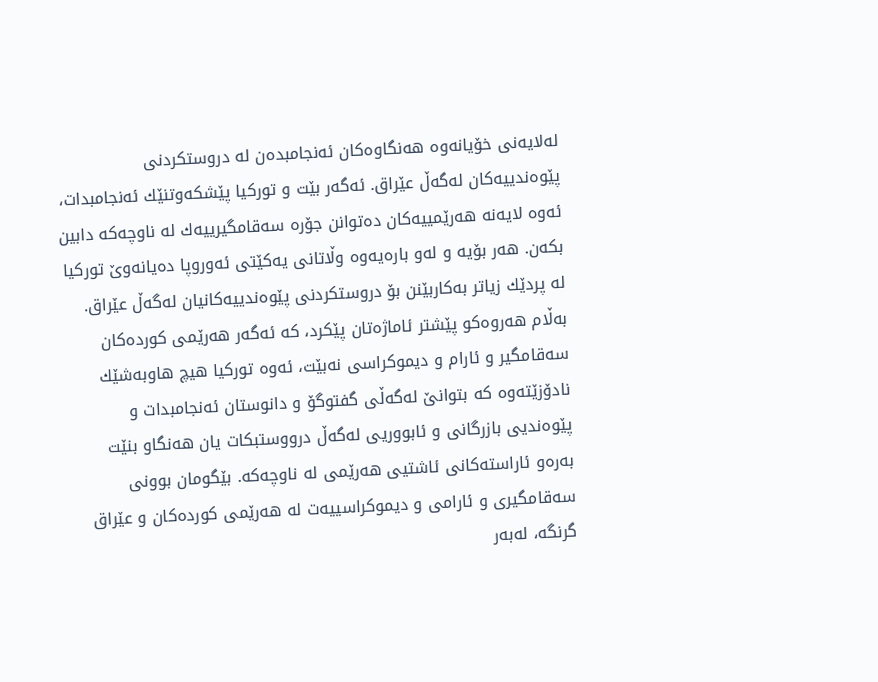لەلایەنی خۆیانەوە هەنگاوەكان ئەنجامبدەن لە دروستكردنی پێوەندییەكان لەگەڵ عێراق. ئەگەر بێت و توركیا پێشكەوتنێك ئەنجامبدات، ئەوە لایەنە هەرێمییەكان دەتوانن جۆرە سەقامگیرییەك لە ناوچەكە دابین بكەن. هەر بۆیە و لەو بارەیەوە وڵاتانی یەكێتی ئەوروپا دەیانەوێ توركیا لە پردێك زیاتر بەكاربێنن بۆ دروستكردنی پێوەندییەكانیان لەگەڵ عێراق. بەڵام هەروەكو پێشتر ئاماژەتان پێكرد، كە ئەگەر هەرێمی كوردەكان سەقامگیر و ئارام و دیموكراسی نەبێت، ئەوە توركیا هیچ هاوبەشێك نادۆزێتەوە كە بتوانێ لەگەڵی گفتوگۆ و دانوستان ئەنجامبدات و پێوەندیی بازرگانی و ئابووریی لەگەڵ درووستبكات یان هەنگاو بنێت بەرەو ئاراستەكانی ئاشتیی هەرێمی لە ناوچەكە. بێگومان بوونی سەقامگیری و ئارامی و دیموكراسییەت لە هەرێمی كوردەكان و عێراق گرنگە، لەبەر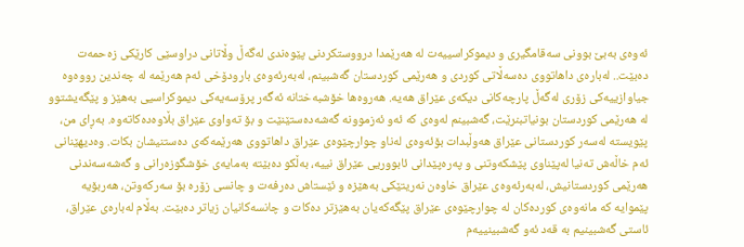ئەوەی بەبێ بوونی سەقامگیری و دیموكراسییەت لە هەرێمدا درووستكردنی پێوەندی لەگەڵ وڵاتانی دراوسێی كارێكی زەحمەت دەبێت.. لەبارەی داهاتووی دەسەڵاتی كوردی و هەرێمی كوردستان گەشبینم، لەبەرئەوەی بارودۆخی ئەم هەرێمە لە چەندین رووەوە جیاوازییەكی زۆری لەگەڵ پارچەكانی دیكەی عێراق هەیە. هەروەها خۆشبەختانە ئەگەر پرۆسەیەكی دیموكراسیی بەهێز و پێگەیشتوو لە هەرێمی كوردستان بونیاتبنرێت، گەشبینم لەوەی كە ئەو ئەزموونە گەشەدەستێنێت و بۆ تەواوی عێراق بڵاوەدەكاتەوە. بەڕای من، پێویستە لەسەر كوردستانی عێراق هەوڵبدات بۆئەوەی لەناو چوارچێوەی عێراق داهاتووی هەرێمەكەی دەستنیشان بكات. وەدیهێنانی ئەم خاڵەش تەنیا لەپێناوی پێشكەوتنی و پەرەپێدانی ئابووریی عێراق نییە، بەڵكو دەبێتە بەمایەی خۆشگوزەرانی و گەشەسەندنی هەرێمی كوردستانیش، لەبەرئەوەی عێراق خاوەن نەریتێكی بەهێزە و ئێستاش دەرفەت و چانسی زۆرە بۆ سەركەوتن، هەربۆیە پێموایە كە مانەوەی كوردەكان لە چوارچێوەی عێراق پێگەكەیان بەهێزتر دەكات و چانسەكانیان زیاتر دەبێت. بەڵام لەبارەی عێراق، ئاستی گەشبینیم بە قەد ئەو گەشبینییەم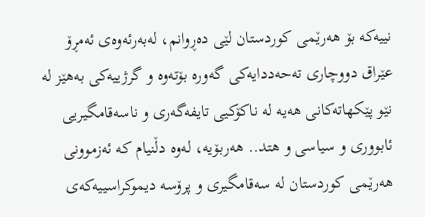نییەكە بۆ هەرێمی كوردستان لێی دەڕوانم، لەبەرئەوەی ئەمڕۆ عێراق دووچاری تەحەددایەكی گەورە بۆتەوە و گرژییەكی بەهێز لە نێو پێكهاتەكانی هەیە لە ناكۆكیی تایفەگەری و ناسەقامگیریی ئابووری و سیاسی و هتد.. هەربۆیە، لەوە دڵنیام كە ئەزموونی هەرێمی كوردستان لە سەقامگیری و پرۆسە دیموكراسییەكەی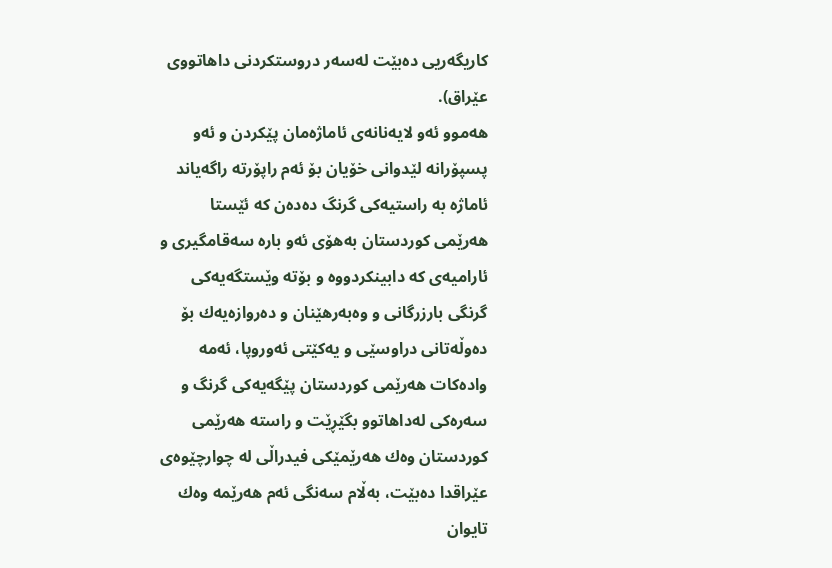كاریگەریی دەبێت لەسەر دروستكردنی داهاتووی عێراق).
هەموو ئەو لایەنانەی ئاماژەمان پێكردن و ئەو پسپۆرانە لێدوانی خۆیان بۆ ئەم راپۆرتە راگەیاند ئاماژە بە راستیەكی گرنگ دەدەن كە ئێستا هەرێمی كوردستان بەهۆی ئەو بارە سەقامگیری و ئارامیەی كە دابینكردووە و بۆتە وێستگەیەكی گرنگی بارزرگانی و وەبەرهێنان و دەروازەیەك بۆ دەوڵەتانی دراوسێی و یەكێتی ئەوروپا، ئەمە وادەكات هەرێمی كوردستان پێگەیەكی گرنگ و سەرەكی لەداهاتوو بگێڕێت و راستە هەرێمی كوردستان وەك هەرێمێكی فیدراڵی لە چوارچێوەی عێراقدا دەبێت، بەڵام سەنگی ئەم هەرێمە وەك تایوان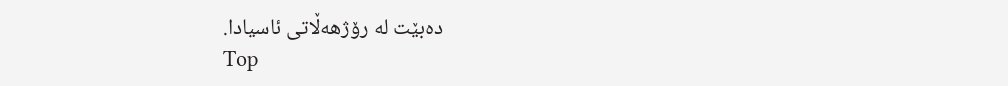دەبێت لە رۆژهەڵاتی ئاسیادا.
Top